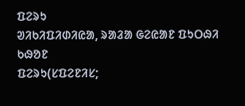ᱯᱮᱨᱩ
ᱣᱤᱠᱤᱯᱤᱰᱤᱭᱟ, ᱨᱟᱲᱟ ᱜᱮᱭᱟᱱ ᱯᱩᱛᱷᱤ ᱠᱷᱚᱱ
ᱯᱮᱨᱩ(ᱥᱯᱮᱱᱤᱥ;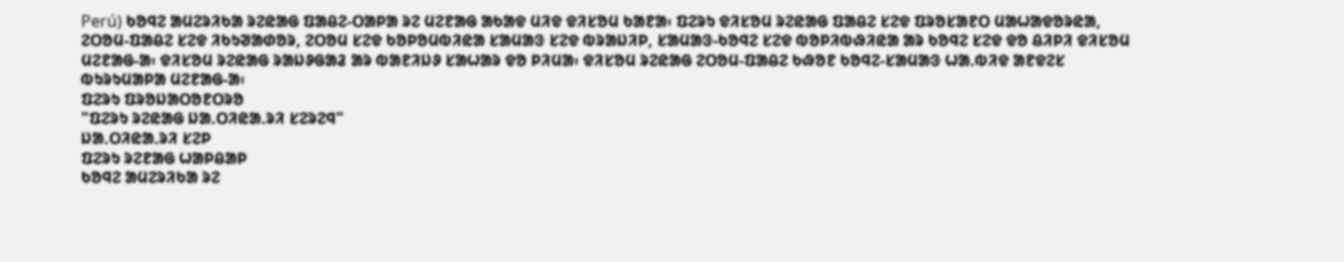Perú) ᱠᱚᱧᱮ ᱟᱢᱮᱨᱤᱠᱟ ᱨᱮᱭᱟᱜ ᱯᱟᱪᱮ-ᱛᱟᱞᱟ ᱨᱮ ᱢᱮᱱᱟᱜ ᱟᱠᱟᱫ ᱢᱤᱫ ᱫᱤᱥᱚᱢ ᱠᱟᱱᱟ᱾ ᱯᱮᱨᱩ ᱫᱤᱥᱚᱢ ᱨᱮᱭᱟᱜ ᱯᱟᱪᱮ ᱥᱮᱫ ᱯᱨᱚᱥᱟᱱᱛ ᱢᱟᱦᱟᱫᱚᱨᱭᱟ, ᱮᱛᱚᱢ-ᱯᱟᱪᱮ ᱥᱮᱫ ᱤᱠᱩᱣᱟᱰᱚᱨ, ᱮᱛᱚᱢ ᱥᱮᱫ ᱠᱚᱞᱚᱢᱵᱤᱭᱟ ᱥᱟᱢᱟᱝ ᱥᱮᱫ ᱵᱨᱟᱡᱤᱞ, ᱥᱟᱢᱟᱝ-ᱠᱚᱧᱮ ᱥᱮᱫ ᱵᱚᱞᱤᱵᱷᱤᱭᱟ ᱟᱨ ᱠᱚᱧᱮ ᱥᱮᱫ ᱫᱚ ᱪᱤᱞᱤ ᱫᱤᱥᱚᱢ ᱢᱮᱱᱟᱜ-ᱟ᱾ ᱫᱤᱥᱚᱢ ᱨᱮᱭᱟᱜ ᱨᱟᱡᱽᱜᱟᱲ ᱟᱨ ᱵᱟᱱᱤᱡᱽ ᱥᱟᱦᱟᱨ ᱫᱚ ᱞᱤᱢᱟ᱾ ᱫᱤᱥᱚᱢ ᱨᱮᱭᱟᱜ ᱮᱛᱚᱢ-ᱯᱟᱪᱮ ᱠᱷᱚᱱ ᱠᱚᱧᱮ-ᱥᱟᱢᱟᱝ ᱦᱟᱹᱵᱤᱫ ᱟᱱᱫᱮᱥ ᱵᱩᱨᱩᱢᱟᱞᱟ ᱢᱮᱱᱟᱜ-ᱟ᱾
ᱯᱮᱨᱩ ᱯᱨᱚᱡᱟᱛᱚᱱᱛᱨᱚ
"ᱯᱮᱨᱩ ᱨᱮᱭᱟᱜ ᱡᱟᱹᱛᱤᱭᱟᱹᱨᱤ ᱥᱮᱨᱮᱧ"
ᱡᱟᱹᱛᱤᱭᱟᱹᱨᱤ ᱥᱮᱞ
ᱯᱮᱨᱩ ᱨᱮᱱᱟᱜ ᱦᱟᱞᱪᱟᱞ
ᱠᱚᱧᱮ ᱟᱢᱮᱨᱤᱠᱟ ᱨᱮ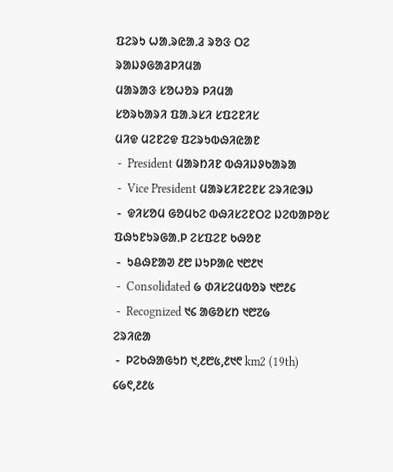ᱯᱮᱨᱩ ᱦᱟᱹᱨᱭᱟᱹᱲ ᱨᱚᱝ ᱛᱮ
ᱨᱟᱡᱽᱜᱟᱲᱞᱤᱢᱟ
ᱢᱟᱨᱟᱝ ᱥᱚᱦᱚᱨ ᱞᱤᱢᱟ
ᱥᱚᱨᱠᱟᱨᱤ ᱯᱟᱹᱨᱥᱤ ᱥᱯᱮᱱᱤᱥ
ᱢᱤᱫ ᱢᱮᱱᱮᱫ ᱯᱮᱨᱩᱵᱷᱤᱭᱟᱱ
 -  President ᱢᱟᱨᱴᱤᱱ ᱵᱷᱤᱡᱽᱠᱟᱨᱟ
 -  Vice President ᱢᱟᱨᱥᱤᱱᱮᱱᱥ ᱮᱨᱤᱭᱳᱡ
 -  ᱫᱤᱥᱚᱢ ᱜᱚᱢᱠᱮ ᱵᱷᱤᱥᱮᱱᱛᱮ ᱡᱮᱵᱟᱞᱚᱥ
ᱯᱷᱩᱱᱩᱨᱜᱟᱹᱞ ᱮᱥᱯᱮᱱ ᱠᱷᱚᱱ
 -  ᱩᱪᱷᱱᱟᱣ ᱒᱘ ᱡᱩᱞᱟᱭ ᱑᱘᱒᱑
 -  Consolidated ᱙ ᱰᱤᱥᱮᱢᱵᱚᱨ ᱑᱘᱒᱔
 -  Recognized ᱑᱔ ᱟᱜᱚᱥᱴ ᱑᱘᱗᱙
ᱮᱨᱤᱭᱟ
 -  ᱞᱮᱠᱷᱟᱜᱩᱴ ᱑,᱒᱘᱕,᱒᱑᱖ km2 (19th)
᱔᱙᱖,᱒᱒᱕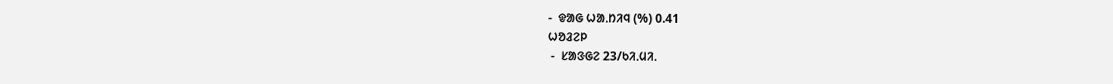-  ᱫᱟᱜ ᱦᱟᱹᱴᱤᱧ (%) 0.41
ᱦᱚᱲᱮᱞ
 -  ᱥᱟᱝᱜᱮ 23/ᱠᱤᱹᱢᱤᱹ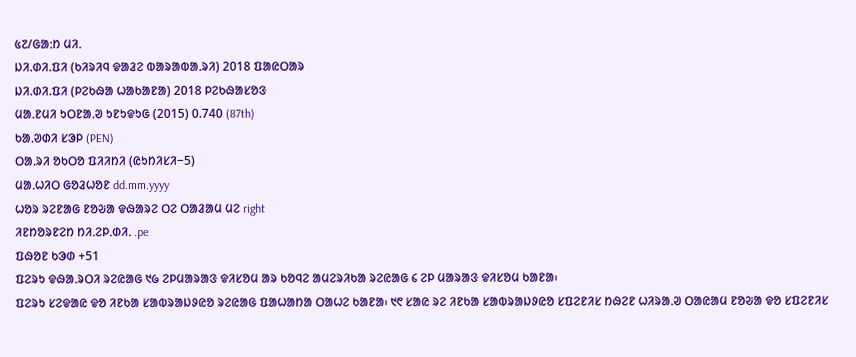᱕᱗/ᱜᱟᱺᱴ ᱢᱤᱹ
ᱡᱤ.ᱰᱤ.ᱯᱤ (ᱠᱤᱨᱤᱧ ᱫᱟᱲᱮ ᱵᱟᱨᱟᱵᱟᱹᱨᱤ) 2018 ᱯᱟᱭᱛᱟᱨ
ᱡᱤ.ᱰᱤ.ᱯᱤ (ᱞᱮᱠᱷᱟ ᱦᱟᱠᱟᱱᱟ) 2018 ᱞᱮᱠᱷᱟᱥᱚᱝ
ᱢᱟᱹᱱᱢᱤ ᱩᱛᱱᱟᱹᱣ ᱩᱱᱩᱫᱩᱜ (2015) 0.740 (87th)
ᱠᱟᱹᱣᱰᱤ ᱥᱳᱞ (PEN)
ᱛᱟᱹᱨᱤ ᱚᱠᱛᱚ ᱯᱤᱤᱴᱤ (ᱭᱩᱴᱤᱥᱤ−5)
ᱢᱟᱹᱦᱤᱛ ᱜᱚᱲᱦᱚᱱ dd.mm.yyyy
ᱦᱚᱨ ᱨᱮᱱᱟᱜ ᱱᱚᱶᱟ ᱫᱷᱟᱨᱮ ᱛᱮ ᱛᱟᱲᱟᱢ ᱢᱮ right
ᱤᱱᱴᱚᱨᱱᱮᱴ ᱴᱤᱹᱮᱞᱹᱰᱤᱹ .pe
ᱯᱷᱚᱱ ᱠᱳᱰ +51
ᱯᱮᱨᱩ ᱫᱷᱟᱹᱨᱛᱤ ᱨᱮᱭᱟᱜ ᱑᱙ ᱮᱞᱢᱟᱨᱟᱝ ᱫᱤᱥᱚᱢ ᱟᱨ ᱠᱚᱧᱮ ᱟᱢᱮᱨᱤᱠᱟ ᱨᱮᱭᱟᱜ ᱔ ᱮᱞ ᱢᱟᱨᱟᱝ ᱫᱤᱥᱚᱢ ᱠᱟᱱᱟ᱾
ᱯᱮᱨᱩ ᱥᱮᱫᱟᱭ ᱫᱚ ᱤᱱᱠᱟ ᱥᱟᱵᱨᱟᱡᱽᱭᱚ ᱨᱮᱭᱟᱜ ᱯᱟᱦᱟᱴᱟ ᱛᱟᱦᱮ ᱠᱟᱱᱟ᱾ ᱑᱖ ᱥᱟᱭ ᱨᱮ ᱤᱱᱠᱟ ᱥᱟᱵᱨᱟᱡᱽᱭᱚ ᱥᱯᱮᱱᱤᱥ ᱴᱷᱮᱱ ᱦᱤᱨᱟᱹᱣ ᱛᱟᱭᱟᱢ ᱱᱚᱶᱟ ᱫᱚ ᱥᱯᱮᱱᱤᱥ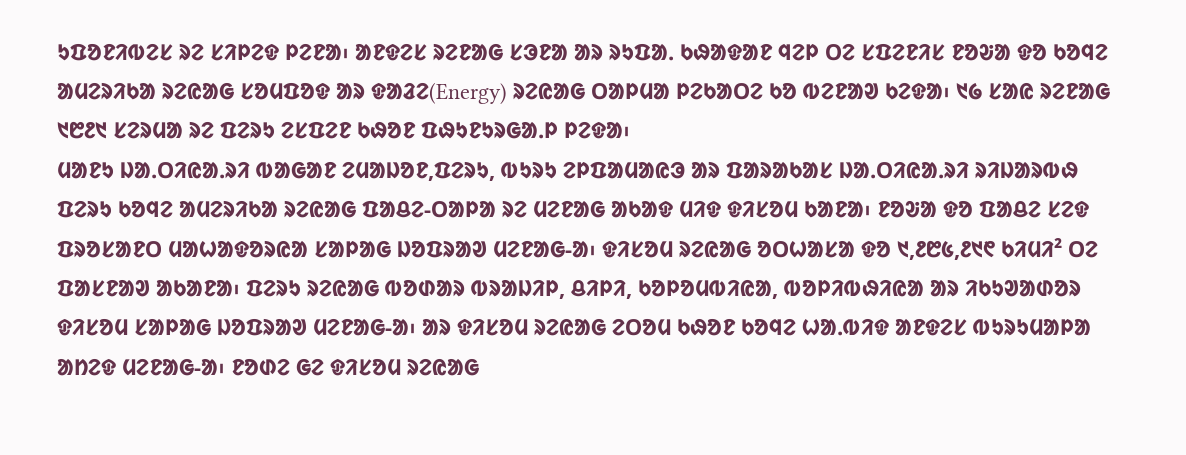ᱩᱯᱚᱱᱤᱵᱮᱥ ᱨᱮ ᱥᱤᱞᱮᱫ ᱞᱮᱱᱟ᱾ ᱟᱱᱫᱮᱥ ᱨᱮᱱᱟᱜ ᱥᱳᱱᱟ ᱟᱨ ᱨᱩᱯᱟᱹ ᱠᱷᱟᱫᱟᱱ ᱧᱮᱞ ᱛᱮ ᱥᱯᱮᱱᱤᱥ ᱱᱚᱶᱟ ᱫᱚ ᱠᱚᱧᱮ ᱟᱢᱮᱨᱤᱠᱟ ᱨᱮᱭᱟᱜ ᱥᱚᱢᱯᱚᱫ ᱟᱨ ᱫᱟᱲᱮ(Energy) ᱨᱮᱭᱟᱜ ᱛᱟᱞᱢᱟ ᱞᱮᱠᱟᱛᱮ ᱠᱚ ᱵᱮᱱᱟᱣ ᱠᱮᱫᱟ᱾ ᱑᱙ ᱥᱟᱭ ᱨᱮᱱᱟᱜ ᱑᱘᱒᱑ ᱥᱮᱨᱢᱟ ᱨᱮ ᱯᱮᱨᱩ ᱮᱥᱯᱮᱱ ᱠᱷᱚᱱ ᱯᱷᱩᱱᱩᱨᱜᱟᱹᱞ ᱞᱮᱫᱟ᱾
ᱢᱟᱱᱩ ᱡᱟᱹᱛᱤᱭᱟᱹᱨᱤ ᱵᱟᱜᱟᱱ ᱮᱢᱟᱡᱚᱱ,ᱯᱮᱨᱩ, ᱵᱩᱨᱩ ᱮᱞᱯᱟᱢᱟᱭᱳ ᱟᱨ ᱯᱟᱨᱟᱠᱟᱥ ᱡᱟᱹᱛᱤᱭᱟᱹᱨᱤ ᱨᱤᱡᱟᱨᱵᱷ
ᱯᱮᱨᱩ ᱠᱚᱧᱮ ᱟᱢᱮᱨᱤᱠᱟ ᱨᱮᱭᱟᱜ ᱯᱟᱪᱮ-ᱛᱟᱞᱟ ᱨᱮ ᱢᱮᱱᱟᱜ ᱟᱠᱟᱫ ᱢᱤᱫ ᱫᱤᱥᱚᱢ ᱠᱟᱱᱟ᱾ ᱱᱚᱶᱟ ᱫᱚ ᱯᱟᱪᱮ ᱥᱮᱫ ᱯᱨᱚᱥᱟᱱᱛ ᱢᱟᱦᱟᱫᱚᱨᱭᱟ ᱥᱟᱞᱟᱜ ᱡᱚᱯᱨᱟᱣ ᱢᱮᱱᱟᱜ-ᱟ᱾ ᱫᱤᱥᱚᱢ ᱨᱮᱭᱟᱜ ᱚᱛᱦᱟᱥᱟ ᱫᱚ ᱑,᱒᱘᱕,᱒᱑᱖ ᱠᱤᱢᱤ² ᱛᱮ ᱯᱟᱥᱱᱟᱣ ᱟᱠᱟᱱᱟ᱾ ᱯᱮᱨᱩ ᱨᱮᱭᱟᱜ ᱵᱚᱰᱟᱨ ᱵᱨᱟᱡᱤᱞ, ᱪᱤᱞᱤ, ᱠᱚᱞᱚᱢᱵᱤᱭᱟ, ᱵᱚᱞᱤᱵᱷᱤᱭᱟ ᱟᱨ ᱤᱠᱩᱣᱟᱰᱚᱨ ᱫᱤᱥᱚᱢ ᱥᱟᱞᱟᱜ ᱡᱚᱯᱨᱟᱣ ᱢᱮᱱᱟᱜ-ᱟ᱾ ᱟᱨ ᱫᱤᱥᱚᱢ ᱨᱮᱭᱟᱜ ᱮᱛᱚᱢ ᱠᱷᱚᱱ ᱠᱚᱧᱮ ᱦᱟᱹᱵᱤᱫ ᱟᱱᱫᱮᱥ ᱵᱩᱨᱩᱢᱟᱞᱟ ᱟᱴᱮᱫ ᱢᱮᱱᱟᱜ-ᱟ᱾ ᱱᱚᱰᱮ ᱜᱮ ᱫᱤᱥᱚᱢ ᱨᱮᱭᱟᱜ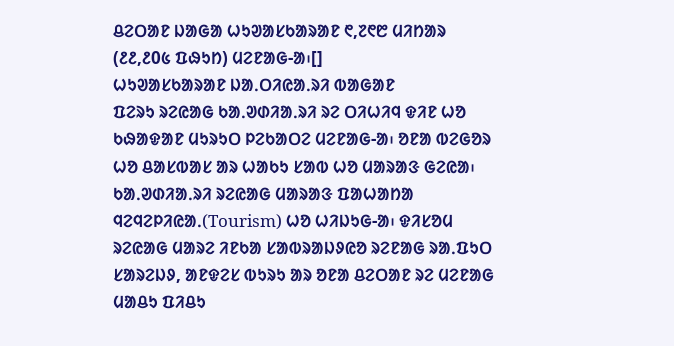ᱪᱮᱛᱟᱱ ᱡᱟᱜᱟ ᱦᱩᱣᱟᱥᱠᱟᱨᱟᱱ ᱖,᱗᱖᱘ ᱢᱤᱴᱟᱨ (᱒᱒,᱒0᱕ ᱯᱷᱩᱴ) ᱢᱮᱱᱟᱜ-ᱟ᱾[]
ᱦᱩᱣᱟᱥᱠᱟᱨᱟᱱ ᱡᱟᱹᱛᱤᱭᱟᱹᱨᱤ ᱵᱟᱜᱟᱱ
ᱯᱮᱨᱩ ᱨᱮᱭᱟᱜ ᱠᱟᱹᱣᱰᱤᱟᱹᱨᱤ ᱨᱮ ᱛᱤᱦᱤᱧ ᱫᱤᱱ ᱦᱚ ᱠᱷᱟᱫᱟᱱ ᱢᱩᱨᱩᱛ ᱞᱮᱠᱟᱛᱮ ᱢᱮᱱᱟᱜ-ᱟ᱾ ᱚᱱᱟ ᱵᱮᱜᱚᱨ ᱦᱚ ᱪᱟᱥᱵᱟᱥ ᱟᱨ ᱦᱟᱠᱩ ᱥᱟᱵ ᱦᱚ ᱢᱟᱨᱟᱝ ᱜᱮᱭᱟ᱾ ᱠᱟᱹᱣᱰᱤᱟᱹᱨᱤ ᱨᱮᱭᱟᱜ ᱢᱟᱨᱟᱝ ᱯᱟᱦᱟᱴᱟ ᱧᱮᱧᱮᱞᱤᱭᱟᱹ(Tourism) ᱦᱚ ᱦᱤᱡᱩᱜ-ᱟ᱾ ᱫᱤᱥᱚᱢ ᱨᱮᱭᱟᱜ ᱢᱟᱨᱮ ᱤᱱᱠᱟ ᱥᱟᱵᱨᱟᱡᱽᱭᱚ ᱨᱮᱱᱟᱜ ᱨᱟᱹᱯᱩᱛ ᱥᱟᱨᱮᱡᱽ, ᱟᱱᱫᱮᱥ ᱵᱩᱨᱩ ᱟᱨ ᱚᱱᱟ ᱪᱮᱛᱟᱱ ᱨᱮ ᱢᱮᱱᱟᱜ ᱢᱟᱪᱩ ᱯᱤᱪᱩ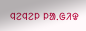ᱧᱮᱧᱮᱞ ᱞᱟᱹᱜᱤᱫ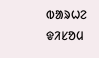ᱵᱟᱨᱦᱮ ᱫᱤᱥᱚᱢ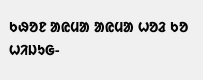ᱠᱷᱚᱱ ᱟᱭᱢᱟ ᱟᱭᱢᱟ ᱦᱚᱲ ᱠᱚ ᱦᱤᱡᱩᱜ-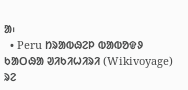ᱟ᱾
  • Peru ᱴᱨᱟᱵᱷᱮᱞ ᱵᱟᱵᱚᱫᱽ ᱠᱟᱛᱷᱟ ᱣᱤᱠᱤᱦᱤᱨᱤ (Wikivoyage) ᱨᱮ